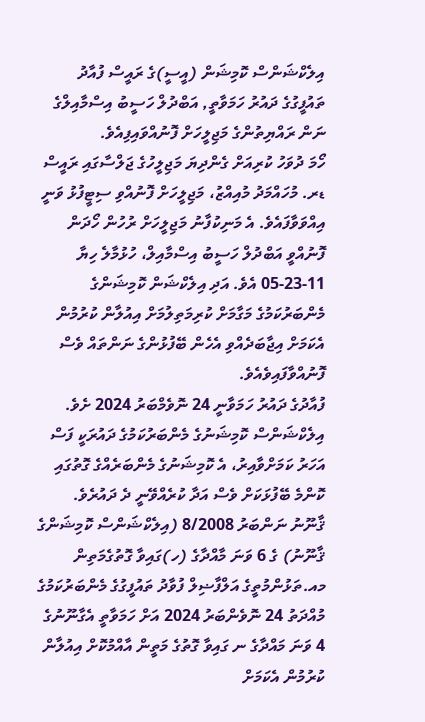އިލެކްޝަންސް ކޮމިޝަން (އީސީ)ގެ ރައީސް ފުއާދު ތައުފީގުގެ ދައުރު ހަމަވާތީ, އަބްދުލް ހަސީބު އިސްމާއިލްގެ ނަން ރައްޔިތުންގެ މަޖިލީހަށް ފޮނުއްވައިފިއެވެ.
ހޯމަ ދުވަހު ކުރިއަށް ގެންދިޔަ މަޖިލީހުގެ ޖަލްސާގައި ރައީސް ޑރ. މުހައްމަދު މުއިއްޒު، މަޖިލީހަށް ފޮނުއްވި ސިޓީފުޅު ވަނީ އިއްވަވާފައެވެ. އެ މަނިކުފާނު މަޖިލީހަށް ރުހުން ހޯދަން ފޮނުއްވީ އަބްދުލް ހަސީބު އިސްމާއިލް، ހުޅުމާލެ ހިޔާ 11-23-05 އެވެ. އަދި އިލެކްޝަން ކޮމިޝަންގެ މެންބަރުކަމުގެ މަގާމަށް ކުރިމަތިލުމަށް އިއުލާން ކުރުމުން އެކަމަށް އިޖާބަދެއްވި އެހެން ބޭފުޅުންގެ ނަންތައް ވެސް ފޮނުއްވާފައިވެއެވެ.
ފުއާދުގެ ދައުރު ހަމަވާނީ 24 ނޮވެމްބަރު 2024 ށެވެ. އިލެކްޝަންސް ކޮމިޝަނުގެ މެންބަރުކަމުގެ ދައުރަކީ ފަސް އަހަރު ކަމަށްވާއިރު، އެ ކޮމިޝަނުގެ މެންބަރެއްގެ ގޮތުގައި ކޮންމެ ބޭފުޅަކަށް ވެސް އަދާ ކުރެއްވޭނީ ދެ ދައުރެވެ.
ޤާނޫނު ނަންބަރު 8/2008 (އިލެކްޝަންސް ކޮމިޝަންގެ ޤާނޫނު) ގެ 6 ވަނަ މާއްދާގެ (ހ)ގައިވާ ގޮތުގެމަތިން މއ.ތަޅުންމުތީގެ އަލްފާޟިލް ފުވާދު ތައުފީގުގެ މެންބަރުކަމުގެ މުއްދަތު 24 ނޮވެންބަރު 2024 އަށް ހަމަވާތީ އެގާނޫނުގެ 4 ވަނަ މައްދާގެ ނ ގައިވާ ގޮތުގެ މަތީން އާއްމުކޮށް އިއުލާން ކުރުމުން އެކަމަށް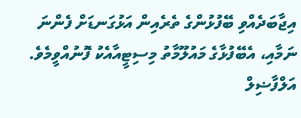އިޖާބަދެއްވި ބޭފުޅުންގެ ތެރެއިން އަޅުގަނޑަށް ފެންނަ ނަމާއި، އެބޭފުޅާގެ މައުލޫމާތު މިސިޓީއާއެކު ފޮނުއްވީމެވެ. އަލްފާޟިލް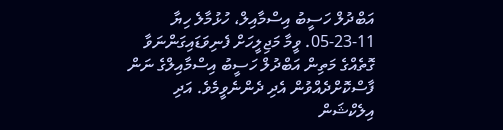އަބްދުލް ހަސީބު އިސްމާއިލް، ހުޅުމާލެ ހިޔާ 11-23-05. ވީމާ މަޖިލީހަށް ފެނިވަޑައިގަންނަވާ ގޮތެއްގެ މަތިން އަބްދުލް ހަސީބު އިސްމާއިލްގެ ނަން ފާސްކޮށްދެއްވުން އެދި ދެންނެވީމެވެ. އަދި އިލެކްޝަން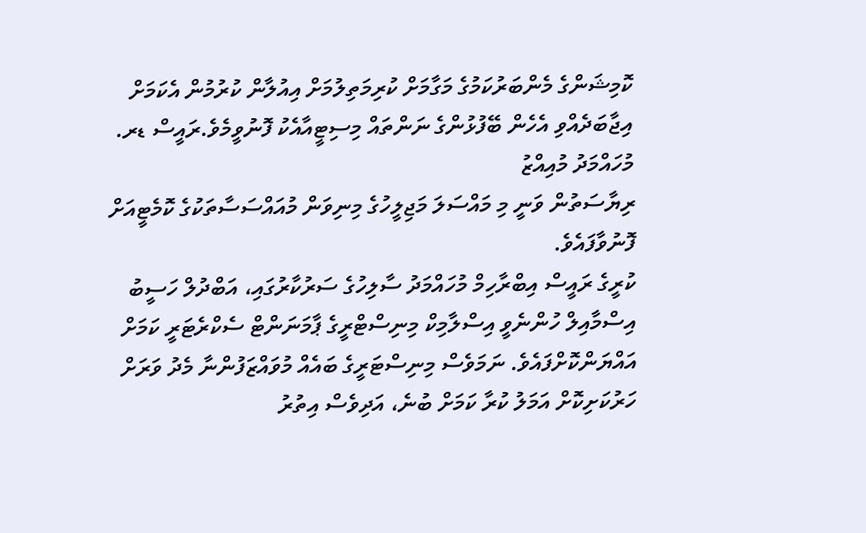ކޮމިޝަންގެ މެންބަރުކަމުގެ މަގާމަށް ކުރިމަތިލުމަށް އިއުލާން ކުރުމުން އެކަމަށް އިޖާބަދެއްވި އެހެން ބޭފުޅުންގެ ނަންތައް މިސިޓީއާއެކު ފޮނުވީމެވެ.ރައީސް ޑރ. މުހައްމަދު މުއިއްޒު
ރިޔާސަތުން ވަނީ މި މައްސަލަ މަޖިލީހުގެ މިނިވަން މުއައްސަސާތަކުގެ ކޮމެޓީއަށް ފޮނުވާފައެވެ.
ކުރީގެ ރައީސް އިބްރާހިމް މުހައްމަދު ސާލިހުގެ ސަރުކާރުގައި، އަބްދުލް ހަސީބު އިސްމާއިލް ހުންނެވީ އިސްލާމިކް މިނިސްޓްރީގެ ޕާމަނަންޓް ސެކްރެޓަރީ ކަމަށް އައްޔަންކޮށްފައެވެ. ނަމަވެސް މިނިސްޓަރީގެ ބައެއް މުވައްޒަފުންނާ މެދު ވަރަށް ހަރުކަށިކޮށް އަމަލު ކުރާ ކަމަށް ބުނެ، އަދިވެސް އިތުރު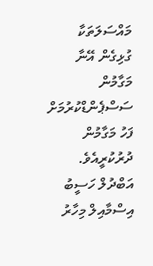މައްސަލަތަކާ ގުޅިގެން އޭނާ މަގާމުން ސަސްޕެންޑްކުރުމަށް ފަހު މަގާމުން ދުރުކުރީއެވެ.
އަބްދުލް ހަސީބު އިސްމާއިލް މިހާރު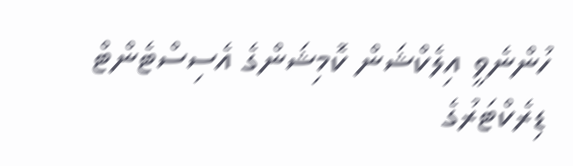ހުންނެވީ އިލެކްޝަން ކޮމިޝަންގެ އެސިސްޓެންޓް ޑިރެކްޓަރުގެ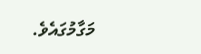މަގާމުގައެވެ.